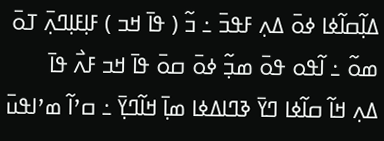ߡߊ߲߬ߛߊ߬ߦߊ ߦߋ߫ ߡߍ߲ ߓߟߏ߫ ߸ ߏ߬ ( ߟߊ߫ ߞߏ ) ߓߊ߲ߓߊ߲ߣߍ߲߫ ߠߋ߫ ߘߋ߬ ߸ ߊ߬ߟߋ ߟߋ߫ ߘߏ߲߬ ߦߋ߫ ߛߋ߫ ߟߊ߫ ߞߏ ߓߍ߯ ߟߊ߫
ߡߍ߲ ߞߊ߬ ߛߊ߬ߦߊ ߣߌ߫ ߢߣߊߡߦߊ ߘߊ߲߫ ߞߊ߬ߣߌ߲߫ ߸ ߛߴߊ߬ ߘߴߊߟߎ߫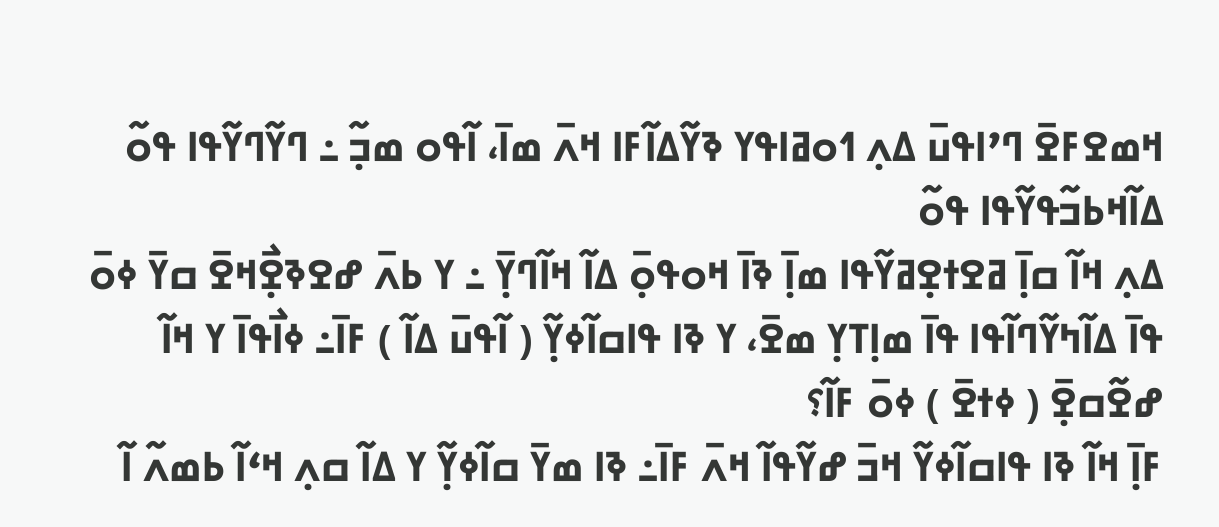ߞߘߐߓߐ߫ ߣߴߊߟߎ߫ ߡߍ߲ ߗߋߥߊߟߌ ߢߌ߬ߡߊ߬ߓߊ ߞߍ߫ ߘߊ߫، ߊ߬ߟߋ ߘߏ߲߬ ߸ ߣߌ߬ߣߌ߬ߟߊ ߟߋ߬ ߡߊ߬ߞߕߏ߬ߟߌ߬ߟߊ ߟߋ߬
ߡߍ߲ ߞߊ߬ ߛߊ߲߫ ߥߐߙߐ߲ߥߌ߬ߟߊ ߘߊ߲߫ ߢߊ߫ ߞߋߟߋ߲߫ ߡߊ߬ ߞߊ߬ߣߌ߲߫ ߸ ߌ ߕߍ߫ ߝߐߢߐ߲߯ߞߐ߫ ߛߌ߫ ߦߋ߫ ߟߊ߫ ߡߊ߬ߤߌ߬ߣߊ߬ߟߊ ߟߊ߫ ߘߊ߲ߠߌ߲ ߘߐ߫، ߌ ߢߊ ߟߊߛߊ߬ߦߌ߲߬ ( ߊ߬ߟߎ߫ ߡߊ߬ ) ߓߊ߫߸ ߦߊ߯ߟߊ߫ ߌ ߞߊ߬ ߝߐ߬ߛߐ߲߫ ( ߦߙߐ߫ ) ߦߋ߫ ߓߊ߬؟
ߓߊ߲߫ ߞߊ߬ ߢߊ ߟߊߛߊ߬ߦߌ߬ ߞߏ߫ ߝߌ߬ߟߊ߬ ߞߍ߫ ߓߊ߫߸ ߢߊ ߘߌ߫ ߛߊ߬ߦߌ߲߬ ߌ ߡߊ߬ ߛߍ߲ ߞߵߊ߬ ߕߘߍ߬ ߊ߬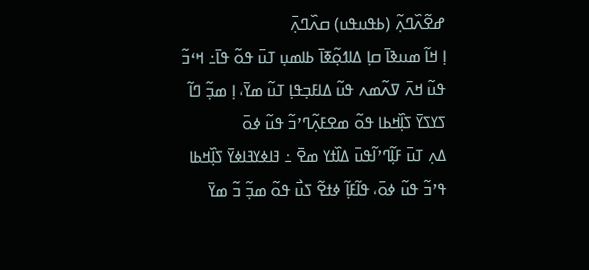ߝߐ߬ߍ߰ߣߍ߲߬ (ߕߟߎߟߎ) ߛߍ߰ߣߍ߲߫
ߊ߲ ߞߊ߬ ߘߎߢߊ߫ ߛߊ߲ ߡߊߗߋ߲߬ߧߊ߫ ߕߊߘߎ߲ ߠߎ߫ ߟߋ߬ ߟߊ߫߸ ߞߵߏ߬ ߟߎ߬ ߞߍ߫ ߜߍ߬ߘߍ ߟߎ߬ ߡߊߓߏ߲ߟߊ߲ ߠߎ߬ ߘߌ߫، ߊ߲ ߘߏ߲߬ ߣߊ߬ ߖߌߖߌ߫ ߖߊ߲߰ߞߕߊ ߟߋ߬ ߘߐߓߍ߲߬ߣߴߏ߬ ߟߎ߬ ߦߋ߫
ߡߍ߲ ߠߎ߫ ߓߊ߲߬ߣߴߊ߬ߟߎ߫ ߡߊ߰ߙߌ ߘߐ߫ ߸ ߔߊߦߌߔߊߦߌ߫ ߖߊ߲߰ߞߕߊ ߟߴߏ߬ ߟߎ߬ ߦߋ߫، ߟߊ߬ߓߊ߲߬ ߦߙߐ߬ ߖߎ߯ ߟߋ߬ ߘߏ߲߬ ߏ߬ ߘߌ߫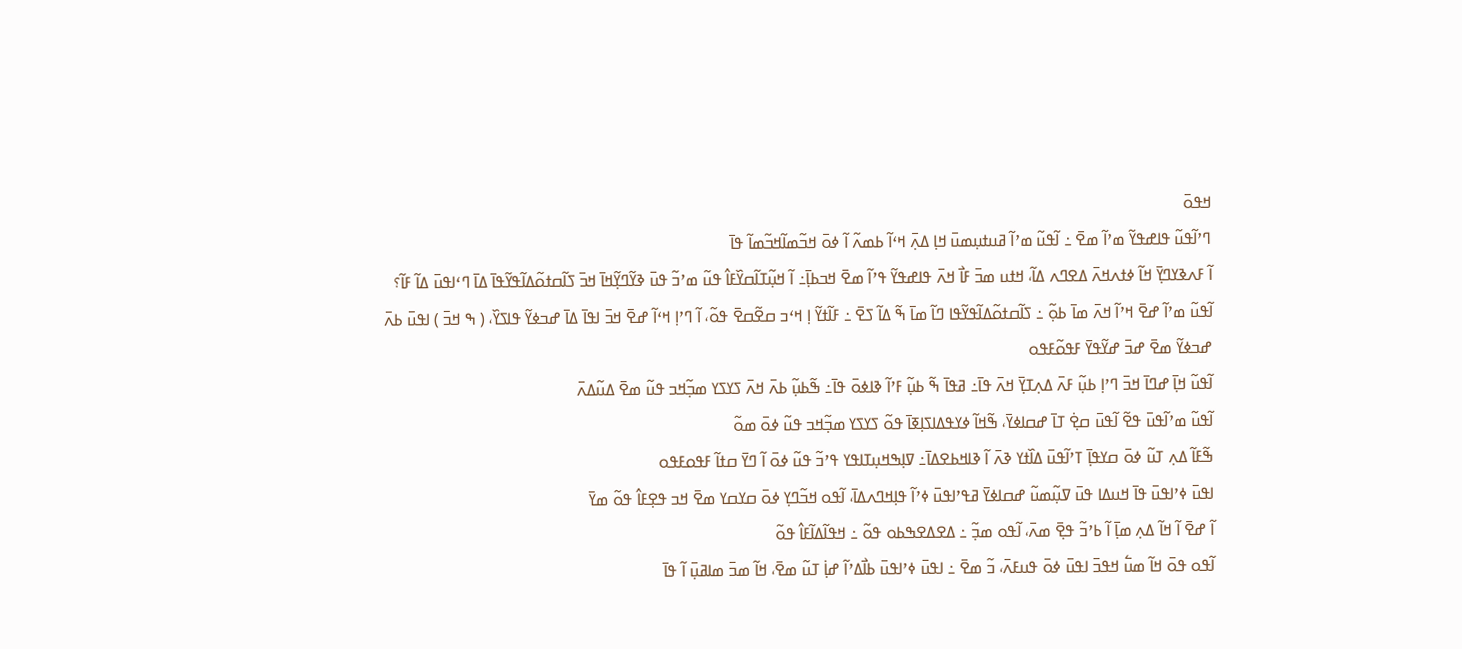ߞߟߋ߫
ߣߴߊ߬ߟߎ߬ ߟߊߝߟߌ߬ ߘߴߊ߬ ߘߐ߫ ߸ ߊ߬ߟߎ߬ ߘߴߊ߬ ߥߎߙߎ߲ߘߎ߫ ߞߊ߲ ߡߍ߲߫ ߞߵߊ߬ ߕߘߍ߬ ߊ߬ ߦߋ߫ ߞߏ߬ߘߊ߬ߞߏ߬ߘߊ߬ ߟߊ߫
ߊ߬ ߓߍߢߌߣߌ߲߫ ߞߊ߬ ߦߙߍߞߍ߫ ߡߐߣߍ ߡߊ߬، ߞߙߎ ߘߏ߫ ߓߊ߯ ߞߍ߫ ߟߊߝߟߌ߬ ߟߴߊ߬ ߘߐ߫ ߞߏߕߊ߲߫߸ ߊ߬ ߞߎ߲߬ߠߊ߬ߛߌ߰ߓߊ߮ ߟߎ߬ ߘߴߏ߬ ߟߎ߫ ߢߌ߬ߣߌ߲߬ߞߊ߫ ߞߏ߫ ߖߊ߬ߛߙߋ߬ߡߊ߬ߟߌ߬ߟߊ߫ ߡߊ߫ ߣߵߊߟߎ߫ ߡߊ߬ ߓߊ߬؟
ߊ߬ߟߎ߬ ߘߴߊ߬ ߝߐ߫ ߞߴߊ߬ ߞߍ߫ ߘߊ߫ ߕߋ߲߬ ߸ ߖߊ߬ߛߙߋ߬ߡߊ߬ߟߌ߬ߟߊ ߣߊ߬ ߘߊ߫ ߒ߬ ߡߊ߬ ߖߐ߫ ߸ ߓߊ߬ߙߌ߬ ߊ߲ ߞߵߏ ߛߐ߬ߛߐ߫ ߟߋ߬، ߊ߬ ߣߴߊ߲ ߞߵߊ߬ ߝߐ߫ ߞߏ߫ ߊߟߊ߫ ߡߊ߫ ߝߏߦߌ߬ ߟߊߖߌ߰، ( ߒ ߞߏ߫ ) ߊߟߎ߫ ߕߍ߫ ߝߏߦߌ߬ ߘߐ߫ ߝߏ߫ ߝߌ߬ߟߌ߫ ߓߟߋ߬ߓߟߋ
ߊ߬ߟߎ߬ ߞߊ߲߫ ߝߣߊ߫ ߞߏ߫ ߣߴߊ߲ ߕߎ߲߬ ߓߍ߫ ߡߍ߲ߠߌ߲߫ ߞߍ߫ ߟߊ߫߸ ߥߟߊ߫ ߒ߬ ߕߎ߲߬ ߓߴߊ߬ ߢߊߦߋ߫ ߟߊ߫߸ ߒ߬ߕߎ߲߬ ߕߍ߫ ߞߍ߫ ߖߌߖߌ ߘߏ߲߬ߞߏ ߟߎ߬ ߘߐ߫ ߡߎ߬ߡߍ߫
ߊ߬ߟߎ߬ ߘߴߊ߬ߟߎ߫ ߟߐ߬ ߊ߬ߟߎ߫ ߛߐ߲߭ ߠߊ߫ ߝߛߊߦߌ߫، ߒ߬ߞߊ߬ ߦߌߟߡߊߖߊ߲ߧߊ߫ ߟߋ߬ ߖߌߖߌ ߘߏ߲߬ߞߏ ߟߎ߬ ߦߋ߫ ߘߋ߬
ߒ߬ߓߊ߬ ߡߍ߲ ߠߎ߬ ߦߋ߫ ߛߌߟߊ߲߫ ߠߴߊ߬ߟߎ߫ ߡߊ߰ߙߌ ߢߍ߫ ߊ߬ ߢߊߞߕߐߡߊ߫߸ ߜߊ߲ߒߞߎ߲ߠߊߟߌ ߟߴߏ߬ ߟߎ߬ ߦߋ߫ ߊ߬ ߣߌ߫ ߛߙߊ߬ ߓߟߋߓߟߋ
ߊߟߎ߫ ߦߴߊߟߎ߫ ߟߊ߫ ߞߎߡߊ ߟߎ߫ ߜߎ߲߬ߘߎ߬ ߝߛߊߦߌ߫ ߥߟߴߊߟߎ߫ ߦߴߊ߬ ߟߊ߲ߞߣߍߡߊ߫، ߊ߬ߟߋ ߞߏ߬ߣߌ߲ ߦߋ߫ ߛߌߛߌ ߘߐ߫ ߞߏ ߟߐ߲ߓߊ߮ ߟߋ߬ ߘߌ߫
ߊ߬ ߝߐ߫ ߊ߬ ߞߊ߬ ߡߍ߲ ߘߊ߲߫ ߊ߬ ߕߴߏ߬ ߟߐ߲߫ ߘߍ߫، ߊ߬ߟߋ ߘߏ߲߬ ߸ ߡߐߡߐߒߕߋ ߟߋ߬ ߸ ߞߟߊ߬ߡߊ߬ߓߊ߮ ߟߋ߬
ߊ߬ߟߋ ߟߋ߫ ߞߊ߬ ߘߎ߱ ߞߟߏ߫ ߊߟߎ߫ ߦߋ߫ ߟߎߓߍ߫، ߏ߬ ߘߐ߫ ߸ ߊߟߎ߫ ߦߴߊߟߎ߫ ߕߊ߯ߡߴߊ߬ ߝߊ߲߭ ߠߎ߬ ߘߐ߫، ߞߊ߬ ߘߏ߫ ߘߊߥߎ߲߫ ߊ߬ ߟߊ߫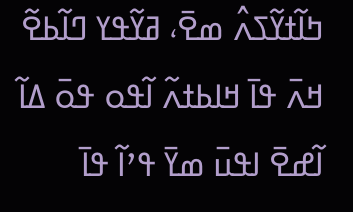ߤߊ߬ߙߌ߬ߖߍ߮ ߘߐ߫، ߥߌ߬ߟߌ ߣߊ߬ߕߐ߬ ߞߍ߫ ߟߊ߫ ߞߊߕߙߍ߬ ߊ߬ߟߋ ߟߋ߫ ߡߊ߬
ߊ߬ߝߐ߫ ߊߟߎ߫ ߘߌ߫ ߟߴߊ߬ ߟߊ߫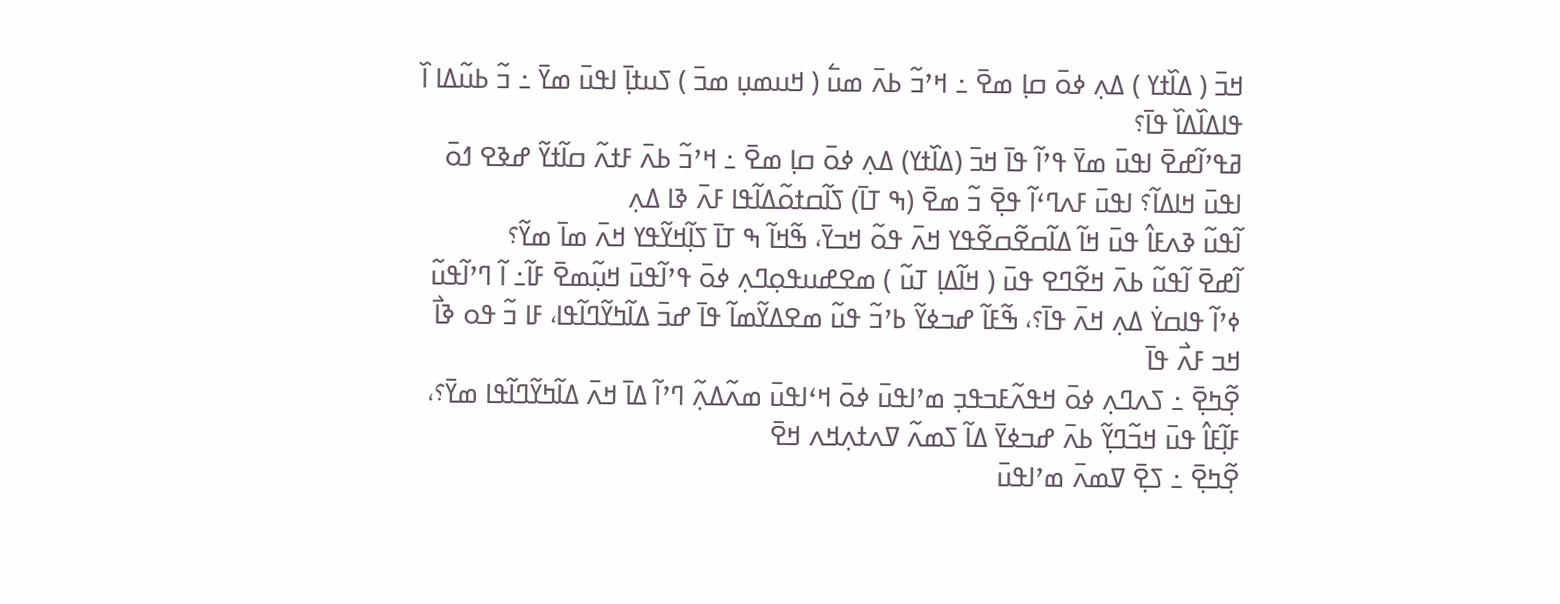ߞߏ߫ ( ߡߊ߰ߙߌ ) ߡߍ߲ ߦߋ߫ ߛߊ߲ ߘߐ߫ ߸ ߞߴߏ߬ ߕߍ߫ ߘߎ߱ ( ߞߎߘߎ߲ ߘߏ߫ ) ߖߎߙߊ߲߫ ߊߟߎ߫ ߘߌ߫ ߸ ߏ߬ ߕߎ߬ߡߊ ߊ߰ ߟߊߡߊ߰ߡߊ߰ ߟߊ߫؟
ߥߟߴߊ߬ߝߐ߫ ߊߟߎ߫ ߘߌ߫ ߟߴߊ߬ ߟߊ߫ ߞߏ߫ (ߡߊ߰ߙߌ) ߡߍ߲ ߦߋ߫ ߛߊ߲ ߘߐ߫ ߸ ߞߴߏ߬ ߕߍ߫ ߓߙߍ߬ ߛߊ߬ߙߌ߬ ߝߢߐ ߗߋ߫ ߊߟߎ߫ ߞߊߡߊ߬؟ ߊߟߎ߫ ߓߍߣߵߊ߬ ߟߐ߲߫ ߏ߬ ߘߐ߫ (ߒ ߠߊ߫) ߖߊ߬ߛߙߋ߬ߡߊ߬ߟߊ ߓߍ߫ ߢߊ ߡߍ߲
ߊ߬ߟߎ߬ ߢߍߓߊ߮ ߟߎ߫ ߞߊ߬ ߡߊ߬ߛߐ߬ߛߐ߬ߟߌ ߞߍ߫ ߟߋ߬ ߞߏߌ߫، ߒ߬ߞߊ߬ ߒ ߠߊ߫ ߖߊ߲߬ߞߌ߬ߟߌ ߞߍ߫ ߘߊ߫ ߘߌ߬؟
ߊ߬ߝߐ߫ ߊ߬ߟߎ߬ ߕߍ߫ ߞߐ߬ߣߐ ߟߎ߫ ( ߞߊ߬ߡߊ߲ ߠߎ߬ ) ߘߐߝߎߟߋ߲ߣߍ߲ ߦߋ߫ ߟߴߊ߬ߟߎ߫ ߞߎ߲߬ߘߐ߫ ߓߊ߬߸ ߊ߬ ߣߴߊ߬ߟߎ߬ ߦߴߊ߬ ߟߊߛߌ߭ ߡߍ߲ ߞߍ߫ ߟߊ߫؟، ߒ߬ߓߊ߬ ߝߏߦߌ߬ ߕߴߏ߬ ߟߎ߬ ߘߐߡߌ߬ߘߊ߬ ߟߊ߫ ߝߏ߫ ߡߊ߬ߤߌ߬ߣߊ߬ߟߊ، ߓߊ ߏ߬ ߟߋ ߢߊ߯ ߞߏ ߓߍ߯ ߟߊ߫
ߐ߲߬ߤߐ߲߫ ߸ ߖߍߣߍ߲ ߦߋ߫ ߞߟߍ߬ߓߏߟߏ߲ ߘߴߊߟߎ߫ ߦߋ߫ ߞߵߊߟߎ߫ ߘߍ߬ߡߍ߲߬ ߣߴߊ߬ ߡߊ߫ ߞߍ߫ ߡߊ߬ߤߌ߬ߣߊ߬ߟߊ ߘߌ߫؟، ߓߊ߲߬ߓߊ߮ ߟߎ߫ ߞߏ߬ߣߌ߲߬ ߕߍ߫ ߝߏߦߌ߫ ߡߊ߬ ߖߘߍ߬ ߜߍߙߍ߲ߞߍ ߞߐ߫
ߐ߲߬ߤߐ߲߫ ߸ ߖߐ߲߫ ߜߘߍ߫ ߘߴߊߟߎ߫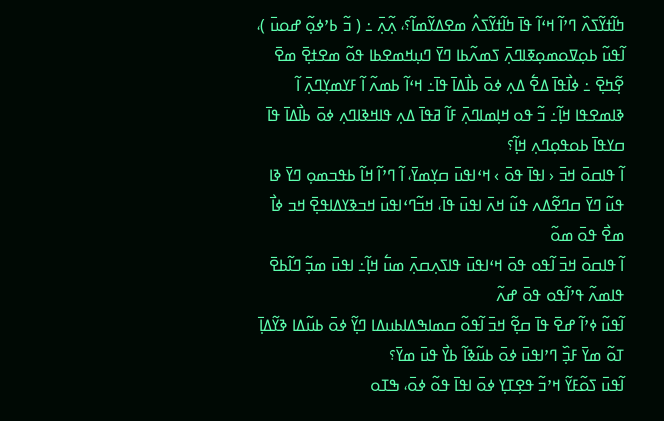ߤߊ߬ߙߌ߬ߖߍ߰ ߣߴߊ߬ ߞߵߊ߬ ߟߊ߫ ߤߊ߬ߙߌ߬ߖߍ߮ ߘߐߡߌ߬ߘߊ߬؟، ߍ߲߬ߍ߲߫ ߸ ( ߏ߬ ߕߴߦߋ߲߬ ߝߋߎ߫ )، ߊ߬ߟߎ߬ ߕߋ߲ߜߋߘߋ߲ߧߊߣߍ߲߫ ߖߘߍ߬ߕߊ ߣߌ߫ ߣߎ߲ߞߘߐߕߊ ߟߋ߬ ߘߐߙߐ߲߫ ߘߐ߫
ߐ߲߬ߤߐ߲߫ ߸ ߦߊ߯ߟߊ߫ ߡߐ߱ ߡߍ߲ ߦߋ߫ ߕߊ߯ߡߊ߫ ߟߊ߫߸ ߞߵߊ߬ ߕߘߍ߬ ߊ߬ ߓߌߘߌ߲ߣߍ߲߫ ߊ߬ ߢߊߘߐߟߊ ߞߊ߲߬߸ ߏ߬ ߟߋ ߞߊ߲ߘߊߣߍ߲߫ ߓߊ߬ ߥߟߊ߫ ߡߍ߲ ߟߊߞߢߊߣߍ߲ ߦߋ߫ ߕߊ߯ߡߊ߫ ߟߊ߫ ߛߌߟߊ߫ ߕߋߟߋ߲ߣߍ߲ ߞߊ߲߬؟
ߊ߬ ߟߊߛߋ߫ ߞߏ߫ ‹ ߊߟߊ߫ ߟߋ߫ › ߞߵߊߟߎ߫ ߛߌ߲ߘߌ߫، ߊ߬ ߣߴߊ߬ ߞߊ߬ ߕߟߏߘߋ߲ ߣߌ߫ ߢߊ ߟߎ߬ ߣߌ߫ ߛߣߐ߬ߡߍ ߟߎ߬ ߞߍ߫ ߊߟߎ߫ ߟߊ߫، ߞߏ߬ߣߵߊߟߎ߫ ߞߏߢߌߡߊߟߐ߲߫ ߞߏ ߦߊ߯ ߘߐ߯ ߟߋ߫ ߘߋ߬
ߊ߬ ߟߊߛߋ߫ ߞߏ߫ ߊ߬ߟߋ ߟߋ߫ ߞߵߊߟߎ߫ ߟߊߖߍ߲ߛߍ߲߫ ߘߎ߱ ߞߊ߲߬߸ ߊߟߎ߫ ߘߏ߲߬ ߣߊ߬ߕߐ߫ ߟߊߘߍ߬ ߟߴߊ߬ߟߋ ߟߋ߫ ߝߍ߬
ߊ߬ߟߎ߬ ߦߴߊ߬ ߝߐ߫ ߟߊ߫ ߛߐ߲߬ ߞߏ߫ ߊ߬ߟߋ߬ ߛߘߊߒߡߊߕߎߡߊ ߣߌ߲߬ ߦߋ߫ ߕߎ߬ߡߊ ߢߌ߬ߡߊ߲߫ ߠߋ߬ ߘߌ߫ ߓߏ߲߰ ߣߴߊߟߎ߫ ߦߋ߫ ߕߎ߬ߢߊ߬ ߕߌ߯ ߟߎ߫ ߘߌ߫؟
ߊ߬ߟߎ߫ ߖߋ߬ߓߌ߬ ߞߴߏ߬ ߟߐ߲ߠߌ߲ ߦߋ߫ ߊߟߊ߫ ߟߋ߬ ߦߋ߫، ߒߠߋ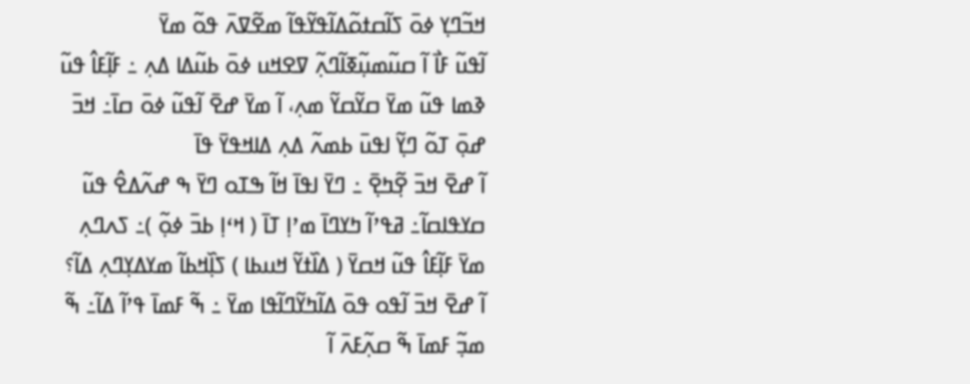ߞߏ߬ߣߌ߲ ߦߋ߫ ߖߊ߬ߛߙߋ߬ߡߊ߬ߟߌ߬ߟߊ߬ ߘߐ߬ߜߍ߫ ߟߋ߬ ߘߌ߫
ߊ߬ߟߎ߬ ߓߊ߯ ߊ߬ ߛߎ߬ߘߎ߲߬ߧߊ߬ߣߍ߲߬ ߜߐߞߎ ߦߋ߫ ߕߎ߬ߡߊ ߡߍ߲ ߸ ߓߊ߲߬ߓߊ߮ ߟߎ߬ ߢߘߊ ߟߎ߬ ߘߌ߫ ߛߌ߬ߛߌ߬ ߘߍ߲، ߊ߬ ߘߌ߫ ߝߐ߫ ߊ߬ߟߎ߬ ߦߋ߫ ߛߊ߫߸ ߞߏ߫ ߝߋ߲߫ ߠߋ߬ ߣߌ߲߬ ߊߟߎ߫ ߕߘߍ߬ ߡߍ߲ ߡߊߞߟߌ߫ ߟߊ߫
ߊ߬ ߝߐ߫ ߞߏ߫ ߐ߲߬ߤߐ߲߫ ߸ ߣߌ߫ ߊߟߊ߫ ߞߊ߬ ߒߠߋ ߣߌ߫ ߒ ߝߍ߬ߡߐ߮ ߟߎ߬ ߛߌߟߊߛߊ߬߸ ߥߟߴߊ߬ ߤߌߣߊ߫ ߘߴߊ߲ ߠߊ߫ ( ߞߵߊ߲ ߕߏ߫ ߦߋ߲߬ )߸ ߖߍߣߍ߲ ߘߌ߫ ߓߊ߲߬ߓߊ߮ ߟߎ߬ ߞߛߌ߫ ( ߡߊ߰ߙߌ߬ ߞߎߕߊ ) ߖߊ߲߰ߞߕߊ߬ ߘߌߡߌ߲ߣߍ߲ ߡߊ߬؟
ߊ߬ ߝߐ߫ ߞߏ߫ ߊ߬ߟߋ ߟߋ߫ ߡߊ߬ߤߌ߬ߣߊ߬ߟߊ ߘߌ߫ ߸ ߒ߬ ߓߘߊ߫ ߟߴߊ߬ ߡߊ߬߸ ߒ߬ ߘߏ߲߬ ߓߘߊ߫ ߒ߬ ߛߍ߲߬ߓߍ߫ ߊ߬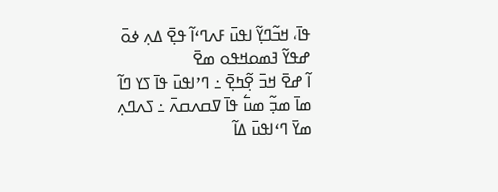ߟߊ߫، ߞߏ߬ߣߌ߲߬ ߊߟߎ߫ ߓߍߣߵߊ߬ ߟߐ߲߫ ߡߍ߲ ߦߋ߫ ߝߟߌ߬ ߔߘߋߞߟߋ ߘߐ߫
ߊ߬ ߝߐ߫ ߞߏ߫ ߐ߲߬ߤߐ߲߫ ߸ ߣߴߊߟߎ߫ ߟߊ߫ ߖߌ ߣߊ߬ ߘߊ߫ ߘߏ߲߬ ߘߎ߱ ߟߊ߫ ߜߛߍߛߍ߫ ߸ ߖߍߣߍ߲ ߘߌ߫ ߣߵߊߟߎ߫ ߡߊ߬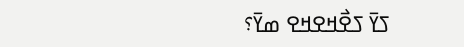ߖߌ߫ ߖߐ߯ߞߐߞߐ ߘߌ߫؟